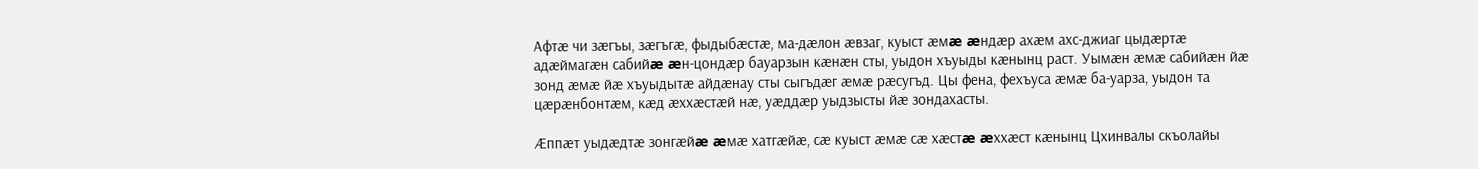Афтæ чи зæгъы, зæгъгæ, фыдыбæстæ, ма-дæлон æвзаг, куыст æмæ æндæр ахæм ахс-джиаг цыдæртæ адæймагæн сабийæ æн-цондæр бауарзын кæнæн сты, уыдон хъуыды кæнынц раст. Уымæн æмæ сабийæн йæ зонд æмæ йæ хъуыдытæ айдæнау сты сыгъдæг æмæ рæсугъд. Цы фена, фехъуса æмæ ба-уарза, уыдон та цæрæнбонтæм, кæд æххæстæй нæ, уæддæр уыдзысты йæ зондахасты.

Æппæт уыдæдтæ зонгæйæ æмæ хатгæйæ, сæ куыст æмæ сæ хæстæ æххæст кæнынц Цхинвалы скъолайы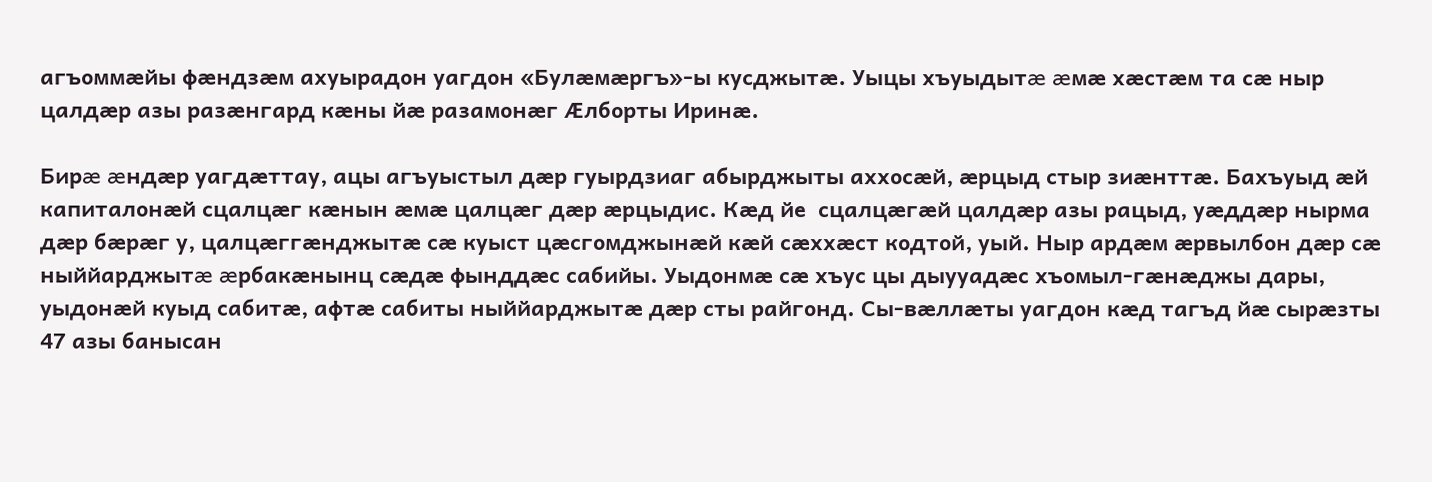агъоммæйы фæндзæм ахуырадон уагдон «Булæмæргъ»-ы кусджытæ. Уыцы хъуыдытæ æмæ хæстæм та сæ ныр цалдæр азы разæнгард кæны йæ разамонæг Æлборты Иринæ.

Бирæ æндæр уагдæттау, ацы агъуыстыл дæр гуырдзиаг абырджыты аххосæй, æрцыд стыр зиæнттæ. Бахъуыд æй капиталонæй сцалцæг кæнын æмæ цалцæг дæр æрцыдис. Кæд йе  сцалцæгæй цалдæр азы рацыд, уæддæр нырма дæр бæрæг у, цалцæггæнджытæ сæ куыст цæсгомджынæй кæй сæххæст кодтой, уый. Ныр ардæм æрвылбон дæр сæ ныййарджытæ æрбакæнынц сæдæ фынддæс сабийы. Уыдонмæ сæ хъус цы дыууадæс хъомыл-гæнæджы дары, уыдонæй куыд сабитæ, афтæ сабиты ныййарджытæ дæр сты райгонд. Сы-вæллæты уагдон кæд тагъд йæ сырæзты 47 азы банысан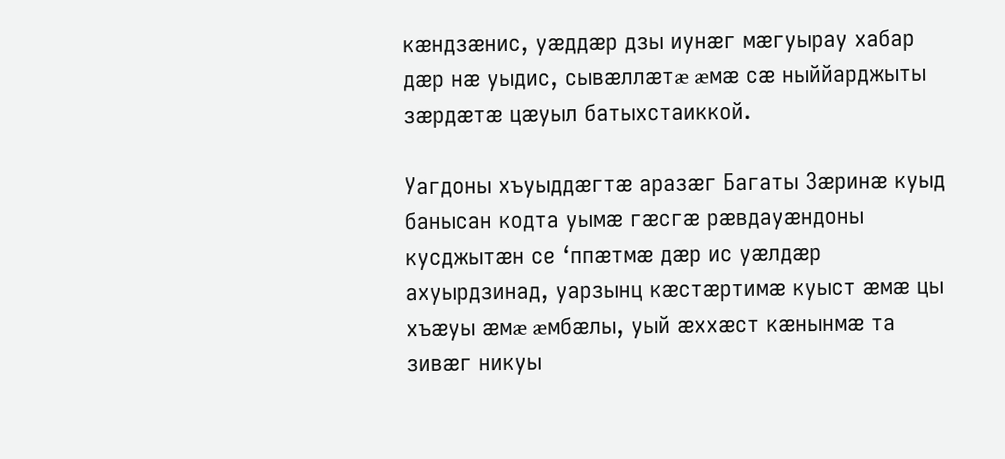кæндзæнис, уæддæр дзы иунæг мæгуырау хабар дæр нæ уыдис, сывæллæтæ æмæ сæ ныййарджыты зæрдæтæ цæуыл батыхстаиккой.

Уагдоны хъуыддæгтæ аразæг Багаты Зæринæ куыд банысан кодта уымæ гæсгæ рæвдауæндоны кусджытæн се ‘ппæтмæ дæр ис уæлдæр ахуырдзинад, уарзынц кæстæртимæ куыст æмæ цы хъæуы æмæ æмбæлы, уый æххæст кæнынмæ та зивæг никуы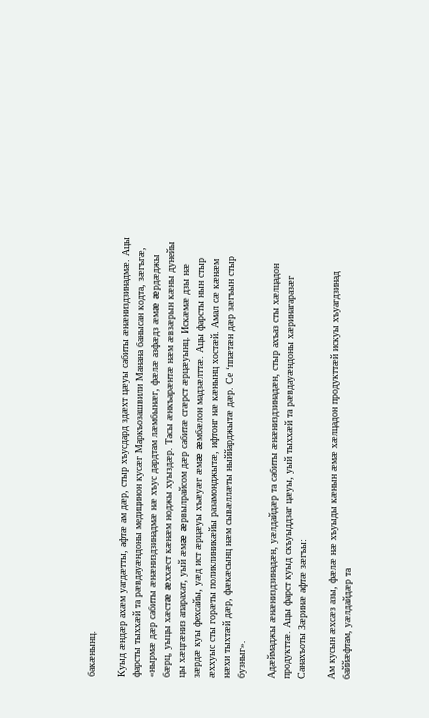бакæнынц.

Куыд æндæр ахæм уагдæтты, афтæ ам дæр, стыр хъусдард здæхт цæуы сабиты æнæниздзинадмæ. Ацы фарсты тыххæй та рæвдауæндоны медицинон кусæг Маркъозашвили Манана банысан кодта, зæгъгæ, «нырмæ дæр сабиты æнæниздзинадмæ нæ хъус дардтам лæмбынæг, фæлæ азфæдз æмæ æрдæджы бæрц, уыцы хæстæ æххæст кæнæм ноджы хуыздæр. Тасы æнкъарæнтæ нæм æвзæрын кæны дунейы цы хæцгæниз апарахат, уый æмæ æрвылрайсом дæр сабитæ сгæрст æрцæуынц. Искæмæ дзы нæ зæрдæ куы фехсайы, уæд ист æрцæуы хъæуæг æмæ æмбæлон мадзæлттæ. Ацы фарсты нын стыр æххуыс сты горæты поликлиникæйы разамонджытæ, ифтонг нæ кæнынц хостæй. Амал сæ кæнæм нæхи тыхтæй дæр, фæкæсынц нæм сывæллæты ныййарджытæ дæр. Се ‘ппæтæн дæр зæгъын стыр бузныг».

Адæймаджы æнæниздзинадæн, уæлдайдæр та сабиты æнæниздзинадæн, стыр ахъаз сты хæлцадон продукттæ. Ацы фарст куыд скъуыддзаг цæуы, уый тыххæй та рæвдауæндоны хæринагаразæг Санахъоты Зæринæ афтæ зæгъы:

Ам кусын æхсæз азы, фæлæ нæ хъуыды кæнын æмæ хæлцадон продукттæй искуы хъуагдзинад баййæфтам, уæлдайдæр та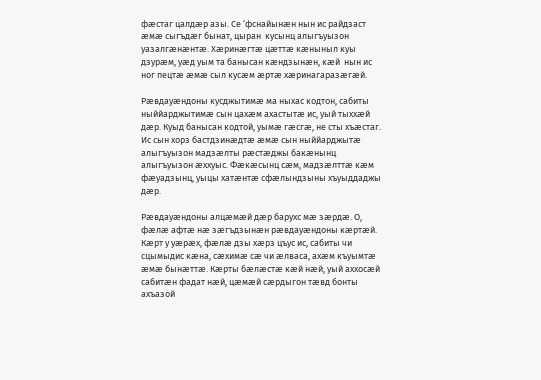фæстаг цалдæр азы. Се ‘фснайынæн нын ис райдзаст æмæ сыгъдæг бынат, цыран  кусынц алыгъуызон уазалгæнæнтæ. Хæринæгтæ цæттæ кæныныл куы дзурæм, уæд уым та банысан кæндзынæн, кæй  нын ис ног пецтæ æмæ сыл кусæм æртæ хæринагаразæгæй.

Рæвдауæндоны кусджытимæ ма ныхас кодтон, сабиты ныййарджытимæ сын цахæм ахастытæ ис, уый тыххæй дæр. Куыд банысан кодтой, уымæ гæсгæ, не сты хъæстаг. Ис сын хорз бастдзинæдтæ æмæ сын ныййарджытæ алыгъуызон мадзæлты рæстæджы бакæнынц алыгъуызон æххуыс. Фæкæсынц сæм, мадзæлттæ кæм фæуадзынц, уыцы хатæнтæ сфæлындзыны хъуыддаджы дæр.

Рæвдауæндоны алцæмæй дæр барухс мæ зæрдæ. О, фæлæ афтæ нæ зæгъдзынæн рæвдауæндоны кæртæй. Кæрт у уæрæх, фæлæ дзы хæрз цъус ис, сабиты чи сцымыдис кæна, сæхимæ сæ чи æлваса, ахæм къуымтæ æмæ бынæттæ. Кæрты бæлæстæ кæй нæй, уый аххосæй сабитæн фадат нæй, цæмæй сæрдыгон тæвд бонты ахъазой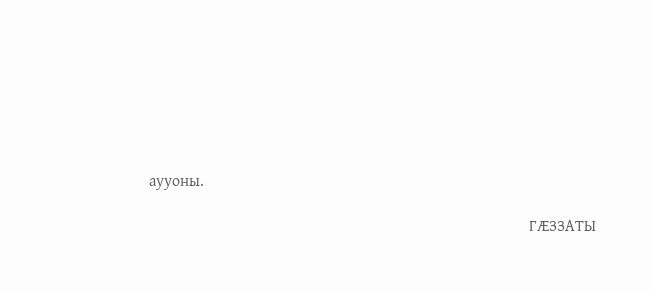аууоны.

                                                                                               ГÆЗЗАТЫ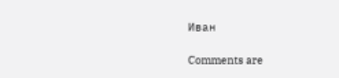Иван

Comments are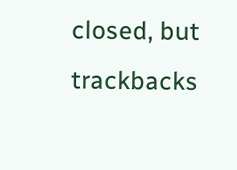closed, but trackbacks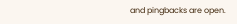and pingbacks are open.